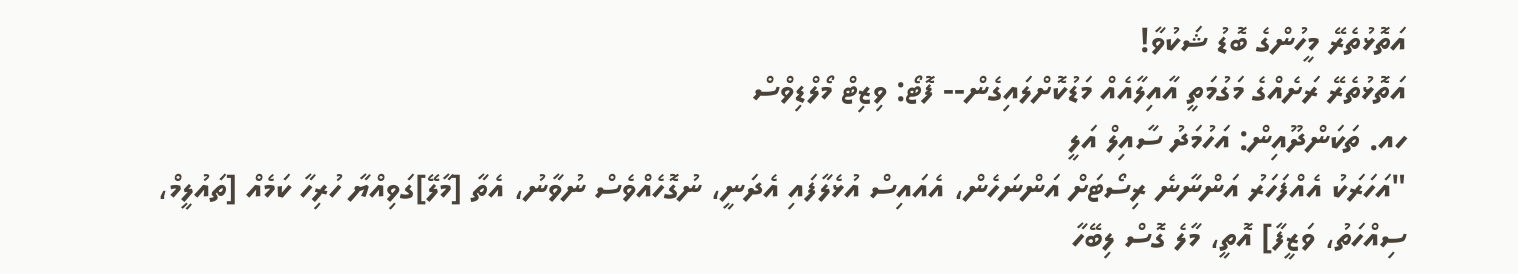އަތޮޅުތެރޭ މީހުންގެ ބޮޑު ޝަކުވާ!
އަތޮޅުތެރޭ ރަށެއްގެ މަގުމަތީ އާއިލާއެއް މަޑުކޮށްލައިގެން-- ފޮޓޯ: ވިޒިޓް މޯލްޑިވްސް
ހއ. ތަކަންދޫއިން: އަހުމަދު ސާއިލް އަލީ
"އަހަރަކު އެއްފަހަރު އަންނާނެ ރިސޯޓަށް އަންނަހެން، އެއައިސް އުޅެލާފައި އެދަނީ، ނުގޮހެއްވެސް ނުވާނު، އެތާ [މާލޭ]ގަވިއްޔާ ހުރިހާ ކަމެއް [ތައުލީމް، ސިއްހަތު، ވަޒީފާ] އޮތީ، މާލެ ގޮސް ލިބޭހާ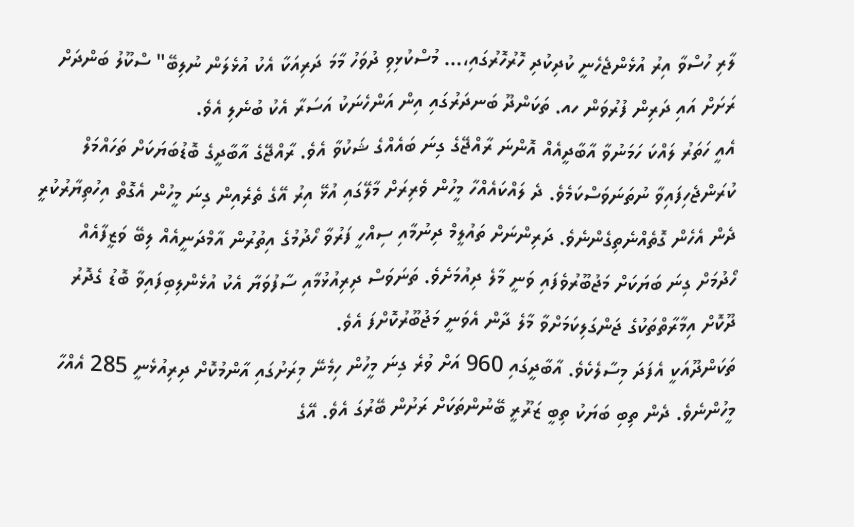ލާރި ހުސްވާ އިރު އުޅެންޖެހެނީ ކުދިކުދި ހޮރުހޮރުގައި،... މުސްކުޅިވި ދުވަހު މާމަ ދަރިއަކާ އެކު އުޅެލަން ނުލިބޭ" ސްކޫލު ބަންދަށް ރަށަށް އައި ދަރިން ފުރުވަން ހއ. ތަކަންދޫ ބަނދަރުގައި އިން އަންހެނަކު އަސަރާ އެކު ބުނެލި އެވެ.
އެއީ ހަތަރު ލައްކަ ހަމަނުވާ އާބާދީއެއް އޮންނަ ރާއްޖޭގެ ގިނަ ބައެއްގެ ޝަކުވާ އެވެ. ރާއްޖޭގެ އާބާދީގެ ބޮޑުބަޔަކަށް ތަހައްމަލް ކުރަންޖެހިފައިވާ ނުތަނަވަސްކަމެވެ. ދެ ލައްކައެއްހާ މީހުން ވެރިރަށް މާލޭގައި އުޅޭ އިރު އޭގެ ތެރެއިން ގިނަ މީހުން އެގޮތް އިހުތިޔާރުކުރީ ދެން އެހެން ގޮތެއްނެތިގެންނެވެ. ދަރިންނަށް ތައުލީމް ދިނުމާއި ސިއްހީ ފަރުވާ ހޯދުމުގެ އިތުރުން އާމްދަނީއެއް ލިބޭ ވަޒީފާއެއް ހޯދުމަށް ގިނަ ބަޔަކަށް މަޖުބޫރުވެފައި ވަނީ މާލެ ދިއުމަށެވެ. ތަނަވަސް ދިރިއުޅުމާއި ސާފުވަޔާ އެކު އުޅެންލިބިފައިވާ ބޮޑު ގެދޮރު ދޫކޮށް އިމާރާތްތަކުގެ ޖަންގަލިކަމަށްވާ މާލެ ދާން އެވަނީ މަޖުބޫރުކޮށްފަ އެވެ.
ތަކަންދޫއަކީ އެފަދަ މިސާލެކެވެ. އާބާދީގައި 960 އަށް ވުރެ ގިނަ މީހުން ހިމެނޭ މިރަށުގައި އާންމުކޮށް ދިރިއުޅެނީ 285 އެއްހާ މީހުންނެވެ. ދެން ތިބި ބަޔަކު ތިބީ ޒަރޫރީ ބޭނުންތަކަށް ރަށުން ބޭރުގަ އެވެ. އޭގެ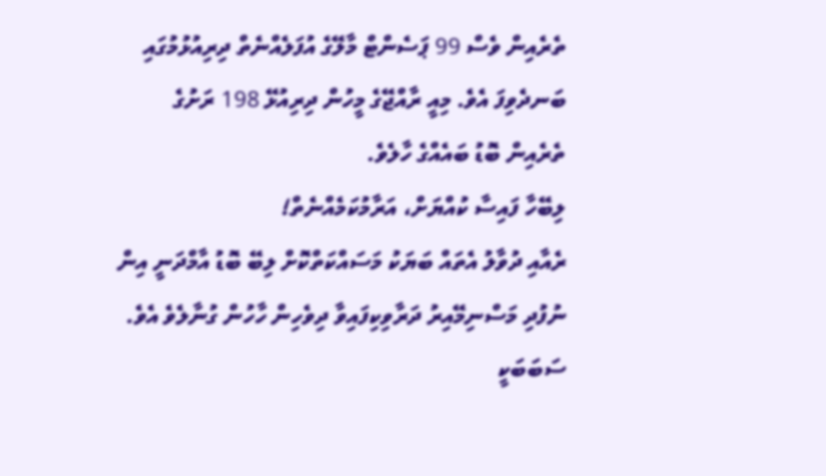ތެރެއިން ވެސް 99 ޕަސެންޓް މާލޭގެ އުފަލެއްނެތް ދިރިއުޅުމުގައި ބަނދެވިފަ އެވެ. މިއީ ރާއްޖޭގެ މީހުން ދިރިއުޅޭ 198 ރަށުގެ ތެރެއިން ބޮޑު ބައެއްގެ ހާލެވެ.
ލިބޭހާ ފައިސާ ކުއްޔަށް، އަރާމުކަމެއްނެތް!
ރެއާއި ދުވާލު އެތައް ބަޔަކު މަސައްކަތްކޮށް ލިބޭ ބޮޑު އާމްދަނީ އިން ނުފުދި މަސްނިމޭއިރު ދަރާވިކިފައިވާ ދިވެހިން ހާހުން ގުނާލެވެ އެވެ. ސަބަބަކީ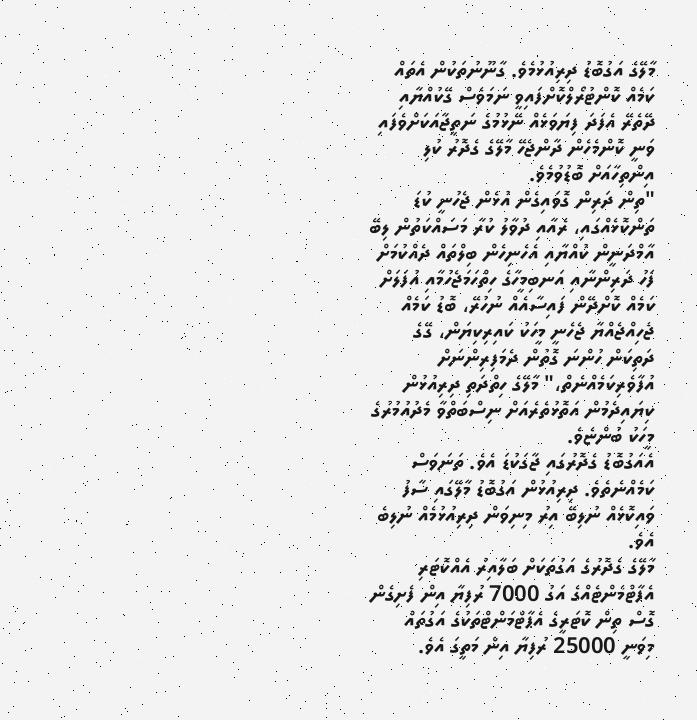މާލޭގެ އަގުބޮޑު ދިރިއުޅުމެވެ. ގާނޫނުތަކުން އެތައް ކަމެއް ކޮންޓުރޯލްކޮށްފައިވީ ނަމަވެސް ގޭކުއްޔާއި ދޭތެރޭ އެފަދަ ފިޔަވަޅެއް ނޭޅުމުގެ ނަތީޖާއަކަށްވެފައި ވަނީ ކޮންމެހެން ދާންޖެހޭ މާލޭގެ ގެދޮރު ކުލި އިންތިހާއަށް ބޮޑުވުމެވެ.
"ތިން ދަރިން ގޮވައިގެން އުޅެން ޖެހުނީ ކުޑަ ތަންކޮޅެއްގައި، ރެއާއި ދުވާލު ކުރާ މަސައްކަތުން ލިބޭ އާމްދަނީން ކުއްޔާއި އެހެނިހެން ބިލްތައް ދެއްކުމަށް ފަހު ދަރިންނާއި އަނބިމީހާގެ ހިތްހަމަޖެހުމާއި އުފަލަށް ކަމެއް ކޮށްދޭން ފައިސާއެއް ނުހުރޭ، ބޮޑު ކަމެއް ޖެހިއްޖެއްޔާ ޖެހެނީ މީހަކު ކައިރިކިޔަން، ގޭގެ ދަތިކަން ހުންނަ ގޮތުން ދެމަފިރިންނަށް އުފާވެރިކަމެއްނެތް،" މާލޭގެ ހިތްދަތި ދިރިއުޅުން ކިޔައިދެމުން އަތޮޅުތެރެއަށް ނިސްބަތްވާ މެދުއުމުރުގެ މީހަކު ބުންޏެވެ.
އެއަގުބޮޑު ގެދޮރުގައި ޖާގަކުޑަ އެވެ. ތަނަވަސް ކަމެއްނެތެވެ. ދިރިއުޅުން އަގުބޮޑު މާލޭގައި ސާފު ވައިކޮޅެއް ނުލިބޭ އިރު މިނިވަން ދިރިއުޅުމެއް ނުލިބެ އެވެ.
މާލޭގެ ގެދޮރުގެ އަގުތަކަށް ބަލާއިރު އެއްކޮޓަރި އެޕާޓްމެންޓެއްގެ އަގު 7000 ރުފިޔާ އިން ފެށިގެން ގޮސް ތިން ކޮޓަރީގެ އެޕާޓްމަންޓްތަކުގެ އަގުތައް މިވަނީ 25000 ރުފިޔާ އިން މަތީގަ އެވެ.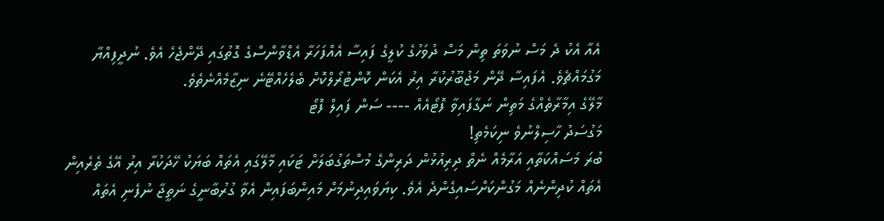އެއާ އެކު ދެ މަސް ނުވަތަ ތިން މަސް ދުވަހުގެ ކުލީގެ ފައިސާ އެއްފަހަރާ އެޑްވާންސްގެ ގޮތުގައި ދޭންޖެހެ އެވެ. ނުދީފިއްޔާ މަގުމައްޗެވެ. އެފައިސާ ދޭން މަޖުބޫރުކުރާ އިރު އެކަން ކޮންޓުރޯލްކޮށް ބެލެހެއްޓޭނެ ނިޒާމެއްނެތެވެ.
މާލޭގެ އިމާރާތެއްގެ މަތިން ނަގާފައިވާ ފޮޓޯއެއް ---- ސަން ފައިލް ފޮޓޯ
މަގުސަދު ހާސިލްނުވެ ނިކަމެތި!
ބުރަ މަސައްކަތާއި އަރާމެއް ނެތް ދިރިއުޅުން ދަރިންގެ މުސްތަގުބަލަށް ޓަކައި މާލޭގައި އެތައް ބަޔަކު ހޭދަކުރާ އިރު އޭގެ ތެރެއިން އެތައް ކުދިންނެއް މަގުންކަށްސައިގެންދެ އެވެ. ކިޔަވައިދިނުމަށް މައިންބަފައިން އެވާ ގުރުބާނީގެ ނަތީޖާ ނުފެނި އެތައް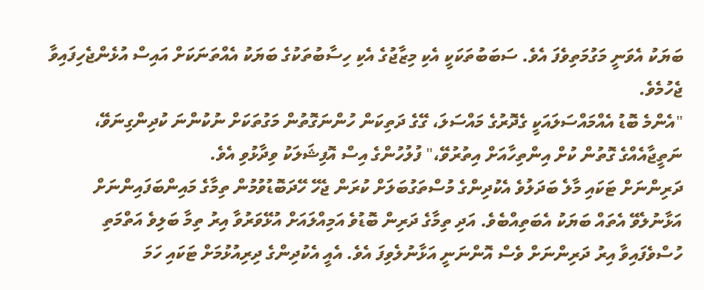ބަޔަކު އެވަނީ މަގުމަތިވެފަ އެވެ. ސަބަބުތަކަކީ އެކި މިޒާޖުގެ އެކި ހިސާބުތަކުގެ ބަޔަކު އެއްތަނަކަށް އައިސް އުޅެންޖެހިފައިވާ ޖެހުމެވެ.
"އެންމެ ބޮޑު އެއްމައްސަލައަކީ ގެދޮރުގެ މައްސަލަ، ގޭގެ ދަތިކަން ހުންނަގޮތުން މަގުތަކަށް ނުކުންނަ ކުދިންގިނަވޭ، ނަތީޖާއެއްގެ ގޮތުން ކުށް އިންތިހާއަށް އިތުރުވޭ،" ފުލުހުންގެ އިސް އޮފިޝަލަކު ވިދާޅުވި އެވެ.
ދަރިންނަށް ޓަކައި މާލެ ބަދަލުވެ އެކުދިންގެ މުސްތަގުބަލަށް ކުރަން ޖެހޭ ހޭދަބޮޑުވުމުން ތިމާގެ މައިންބަފައިންނަށް އަޅާނުލެވޭ އެތައް ބަޔަކު އެބަތިއްބެވެ. އަދި ތިމާގެ ދަރިން ބޮޑުވެ އަމިއްލައަށް އުޅޭވަރުވާ އިރު ތިމާ ބަލިވެ އަތްމަތި ހުސްވެފައިވާ އިރު ދަރިންނަށް ވެސް އޮންނަނީ އަޅާނުލެވިފަ އެވެ. އެއީ އެކުދިންގެ ދިރިއުޅުމަށް ޓަކައި ހަމަ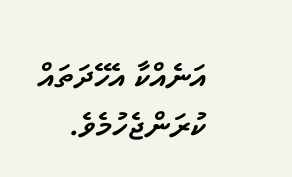އަނެއްކާ އެހޭދަތައް ކުރަންޖެހުމެވެ.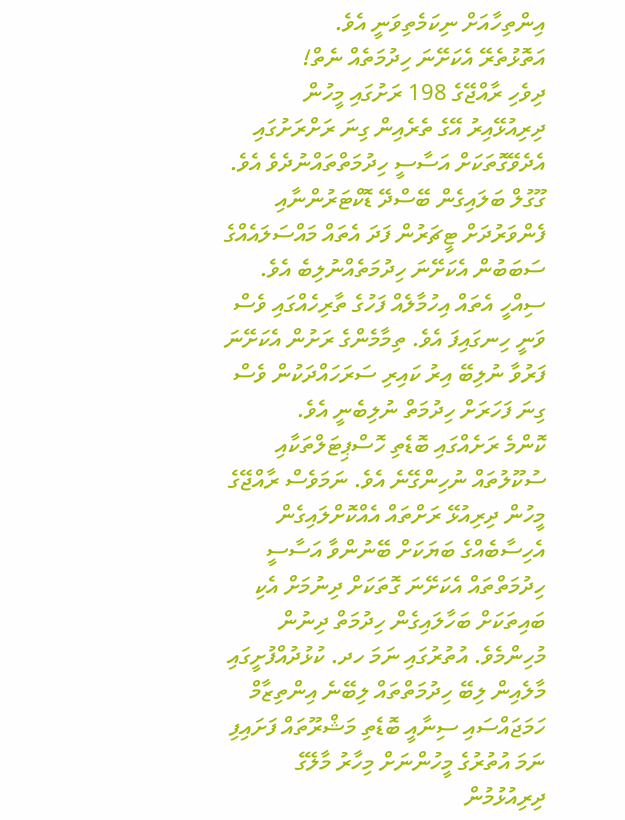އިންތިހާއަށް ނިކަމެތިވަނީ އެވެ.
އަތޮޅުތެރޭ އެކަށޭނަ ހިދުމަތެއް ނެތް!
ދިވެހި ރާއްޖޭގެ 198 ރަށުގައި މީހުން ދިރިއުޅޭއިރު އޭގެ ތެރެއިން ގިނަ ރަށްރަށުގައި އެދެވޭގޮތަކަށް އަސާސީ ހިދުމަތްތައްނުދެވެ އެވެ. ގޫގުލް ބަލައިގެން ބޭސްދޭ ޑޮކްޓަރުންނާއި ފެންވަރުދަށް ޓީޗަރުން ފަދަ އެތައް މައްސަލައެއްގެ ސަބަބުން އެކަށޭނަ ހިދުމަތެއްނުލިބެ އެވެ. ސިއްހީ އެތައް އިހުމާލެއް ފަހުގެ ތާރިހެއްގައި ވެސް ވަނީ ހިނގައިފަ އެވެ. ތިމާމެންގެ ރަށުން އެކަށޭނަ ފަރުވާ ނުލިބޭ އިރު ކައިރި ސަރަހައްދަކުން ވެސް ގިނަ ފަހަރަށް ހިދުމަތް ނުލިބެނީ އެވެ.
ކޮންމެ ރަށެއްގައި ބޮޑެތި ހޮސްޕިޓަލްތަކާއި ސުކޫލުތައް ނުހިންގޭނެ އެވެ. ނަމަވެސް ރާއްޖޭގެ މީހުން ދިރިއުޅޭ ރަށްތައް އެއްކޮށްލައިގެން އެހިސާބެއްގެ ބަޔަކަށް ބޭނުންވާ އަސާސީ ހިދުމަތްތައް އެކަށޭނަ ގޮތަކަށް ދިނުމަށް އެކި ބައިތަކަށް ބަހާލައިގެން ހިދުމަތް ދިނުން މުހިންމެވެ. އުތުރުގައި ނަމަ ހދ. ކުޅުދުއްފުށީގައި މާލެއިން ލިބޭ ހިދުމަތްތައް ލިބޭނެ އިންތިޒާމް ހަމަޖައްސައި ސިނާއީ ބޮޑެތި މަޝްރޫތައް ފަށައިފި ނަމަ އުތުރުގެ މީހުންނަށް މިހާރު މާލޭގެ ދިރިއުޅުމުން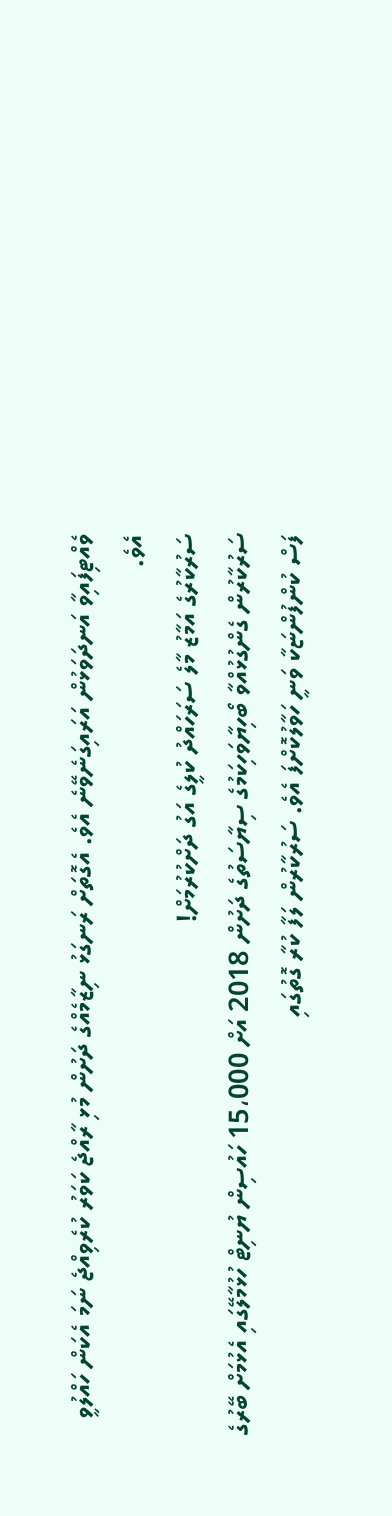ވެއްޓިފައިވާ އަނދަވަޅުން އަރައިގަނެވޭނެ އެވެ. އެގޮތަށް ރަނގަޅު ނިޒާމެއްގެ ދަށުން މުޅި ރާއްޖެ ކަވަރު ކުރެވިއްޖެ ނަމަ އެކަން ހައްލުވީ އެވެ.
ސަރުކާރުގެ އަމާޒު މާލެ ސަރަހައްދު ކުލީގެ އަގު ދަށްކުރުމަށް!
ސަރުކާރުން ގެންގުޅުއްވާ ބޯހިޔާވަހިކަމުގެ ސިޔާސަތުގެ ދަށުން 2018 އަށް 15،000 ހައުސިން ޔުނިޓް ހުޅުމާލޭގައި އެޅުމަށް ބޭރުގެ ފަސް ކުންފުންޏަކާ ވަނީ ހަވާލުކޮށްފަ އެވެ. ސަރުކާރުން ލަފާ ކުރާ ގޮތުގައި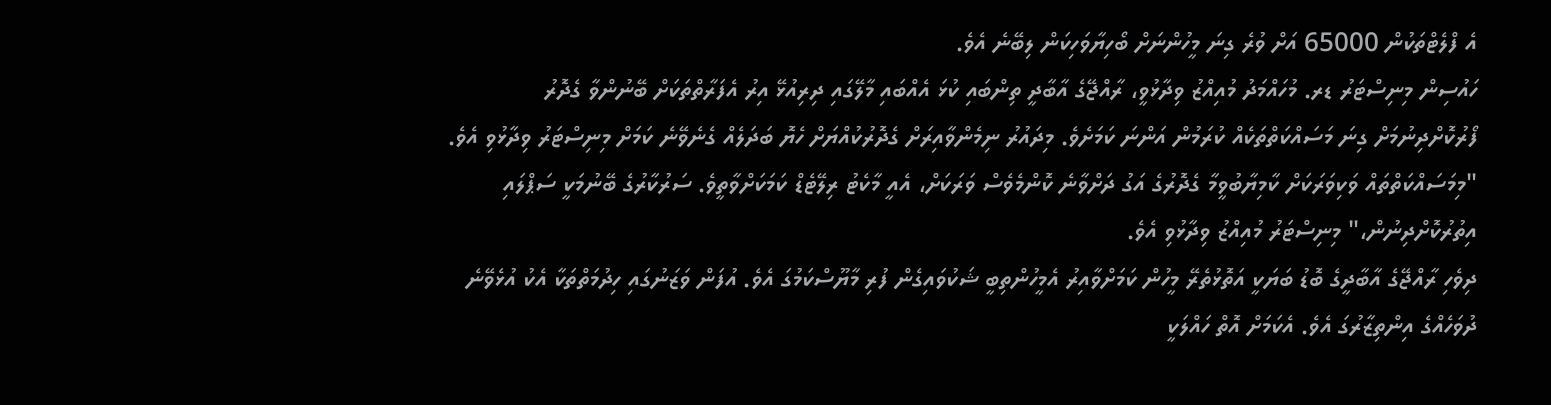އެ ފްލެޓްތަކުން 65000 އަށް ވުރެ ގިނަ މީހުންނަށް ބޯހިޔާވަހިކަން ލިބޭނެ އެވެ.
ހައުސިން މިނިސްޓަރު ޑރ. މުހައްމަދު މުއިއްޒު ވިދާޅުވީ، ރާއްޖޭގެ އާބާދީ ތިންބައި ކުޅަ އެއްބައި މާލޭގައި ދިރިއުޅޭ އިރު އެފަރާތްތަކަށް ބޭނުންވާ ގެދޮރު ފޯރުކޮށްދިނުމަށް ގިނަ މަސައްކަތްތަކެއް ކުރަމުން އަންނަ ކަމަށެވެ. މިދައުރު ނިމެންވާއިރަށް ގެދޮރުކުއްޔަށް ހެޔޮ ބަދަލެއް ގެނެވޭނެ ކަމަށް މިނިސްޓަރު ވިދާޅުވި އެވެ.
"މިމަސައްކަތްތައް ވަކިވަރަކަށް ކާމިޔާބުވީމާ ގެދޮރުގެ އަގު ދަށްވާނެ ކޮންމެވެސް ވަރަކަށް، އެއީ މާކެޓު ރިލޭޓެޑް ކަމަކަށްވާތީވެ. ސަރުކާރުގެ ބޭނުމަކީ ސަޕްލައި އިތުރުކޮށްދިނުން،" މިނިސްޓަރު މުއިއްޒު ވިދާޅުވި އެވެ.
ދިވެހި ރާއްޖޭގެ އާބާދީގެ ބޮޑު ބަޔަކީ އަތޮޅުތެރޭ މީހުން ކަމަށްވާއިރު އެމީހުންތިބީ ޝަކުވައިގެން ފުރި މާޔޫސްކަމުގަ އެވެ. އުފަން ވަޒަނުގައި ހިދުމަތްތަކާ އެކު އުޅެވޭނެ ދުވަހެއްގެ އިންތިޒާރުގަ އެވެ. އެކަމަށް އޮތް ހައްލަކީ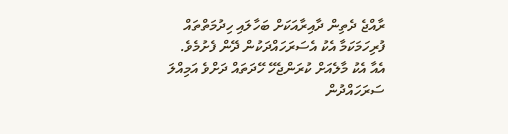ރާއްޖެ ދެތިން ދާއިރާއަކަށް ބަހާލައި ހިދުމަތްތައް ފުރިހަމަކަމާ އެކު އެސަރަހައްދަކުން ދޭން ފެށުމެވެ. އެއާ އެކު މާލެއަށް ކުރަންޖެހޭ ހޭދަތައް ދަށްވެ އަމިއްލަ ސަރަހައްދުން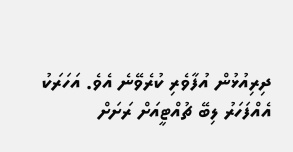ދިރިއުޅުން އުފާވެރި ކުރެވޭނެ އެވެ. އަހަރަކު އެއްފަހަރު ލިބޭ ޗުއްޓީއަށް ރަށަށް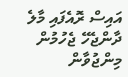އައިސް ރޮއެފައި މާލެ ދާންޖެހޭ ޖެހުމުން މިންޖުވާން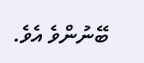ބޭނުންވެ އެވެ.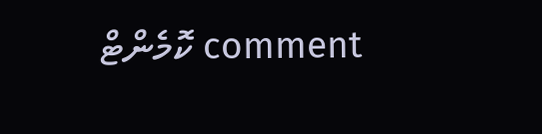comment ކޮމެންޓް